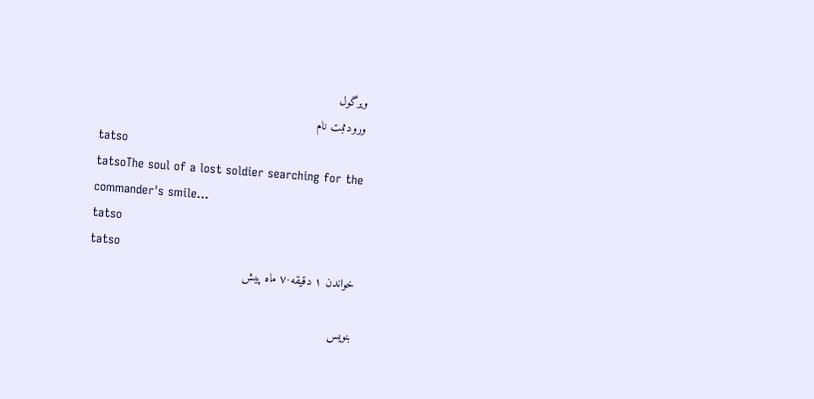ویرگول
ورودثبت نام
tatso
tatsoThe soul of a lost soldier searching for the commander's smile...
tatso
tatso
خواندن ۱ دقیقه·۷ ماه پیش

بنویس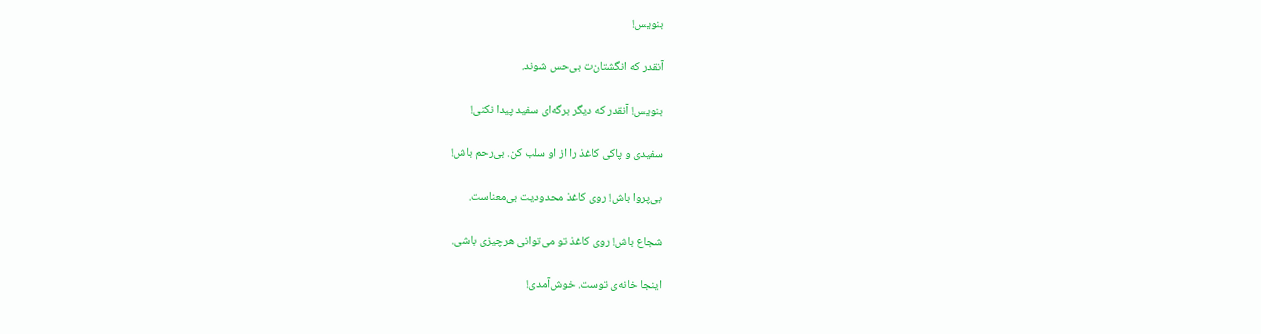بنویس!

آنقدر که انگشتان‌ت بی‌حس شوند.

بنویس! آنقدر که دیگر برگه‌ای سفید پیدا نکنی!

سفیدی و پاکی کاغذ را از او سلب کن. بی‌رحم باش!

بی‌پروا باش! روی کاغذ محدودیت بی‌معناست.

شجاع باش! روی کاغذ تو می‌توانی هر‌چیزی باشی.

اینجا خانه‌ی توست. خوش‌آمدی!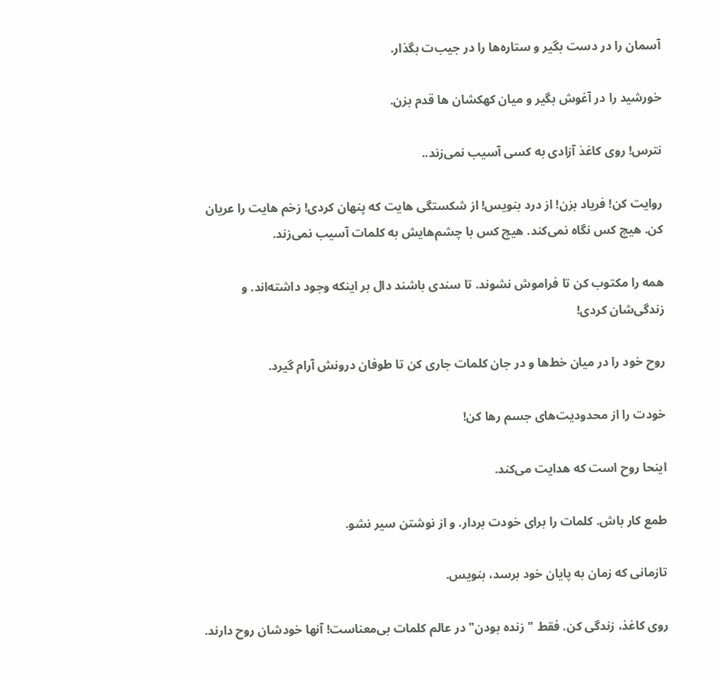آسمان را در دست بگیر و ستاره‌ها را در جیب‌ت بگذار.

خورشید را در آغوش بگیر و میان کهکشان ها قدم بزن.

نترس! روی کاغذ آزادی به کسی آسیب نمی‌زند..

روایت کن! فریاد بزن! از درد بنویس! از شکستگی هایت که پنهان کردی! زخم هایت را عریان کن. هیچ کس نگاه نمی‌کند. هیچ کس با چشم‌هایش به کلمات آسیب نمی‌زند.

همه را مکتوب کن تا فراموش نشوند. تا سندی باشند دال بر اینکه وجود داشته‌اند. و زندگی‌شان کردی!

روح خود را در میان خط‌ها و در جان کلمات جاری کن تا طوفان درونش آرام گیرد.

خودت را از محدودیت‌های جسم رها کن!

اینحا روح است که هدایت می‌کند.

طمع کار باش. کلمات را برای خودت بردار. و از نوشتن سیر نشو.

تازمانی که زمان به پایان خود برسد، بنویس.

روی کاغذ، زندگی کن. فقط "زنده بودن" در عالم کلمات بی‌معناست! آنها خودشان روح دارند.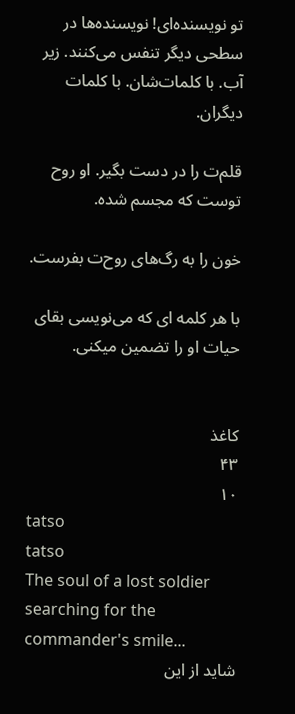تو نویسنده‌ای! نویسنده‌ها در سطحی دیگر تنفس می‌کنند. زیر آب. با کلمات‌شان. با کلمات دیگران.

قلم‌ت را در دست بگیر. او روح‌ توست که مجسم شده.

خون را به رگ‌های روح‌ت بفرست.

با هر کلمه ای که می‌نویسی بقای حیات او را تضمین میکنی.


کاغذ
۴۳
۱۰
tatso
tatso
The soul of a lost soldier searching for the commander's smile...
شاید از این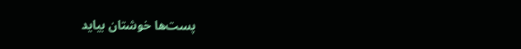پست‌ها خوشتان بیاید